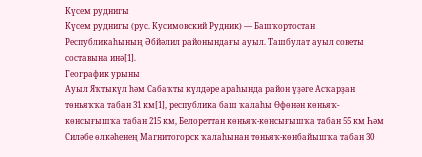Күсем руднигы
Күсем руднигы (рус. Кусимовский Рудник) — Башҡортостан Республикаһының Әбйәлил районындағы ауыл. Ташбулат ауыл советы составына инә[1].
Географик урыны
Ауыл Яҡтыкүл һәм Сабаҡты күлдәре араһында район үҙәге Асҡарҙан төньяҡҡа табан 31 км[1], республика баш ҡалаһы Өфөнән көньяҡ-көнсығышҡа табан 215 км, Белореттан көньяҡ-көнсығышҡа табан 55 км Һәм Силәбе өлкәһенең Магнитогорск ҡалаһынан төньяҡ-көнбайышҡа табан 30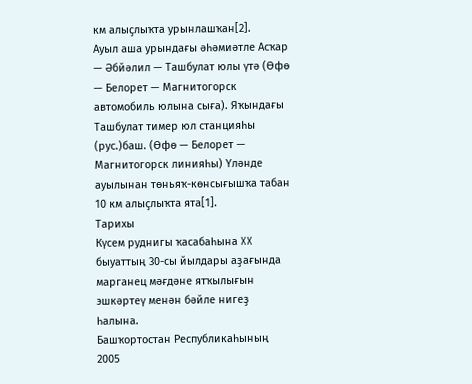км алыҫлыҡта урынлашҡан[2].
Ауыл аша урындағы әһәмиәтле Асҡар — Әбйәлил — Ташбулат юлы үтә (Өфө — Белорет — Магнитогорск автомобиль юлына сыға). Яҡындағы Ташбулат тимер юл станцияһы (рус.)баш. (Өфө — Белорет — Магнитогорск линияһы) Үләнде ауылынан төньяҡ-көнсығышҡа табан 10 км алыҫлыҡта ята[1].
Тарихы
Күсем руднигы ҡасабаһына XX быуаттың 30-сы йылдары аҙағында марганец мәғдәне ятҡылығын эшкәртеү менән бәйле нигеҙ һалына.
Башҡортостан Республикаһының 2005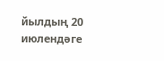йылдың 20 июлендәге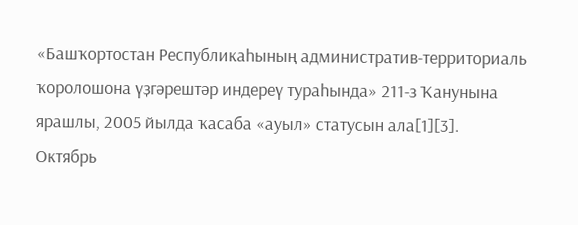«Башҡортостан Республикаһының административ-территориаль ҡоролошона үҙгәрештәр индереү тураһында» 211-з Ҡанунына ярашлы, 2005 йылда ҡасаба «ауыл» статусын ала[1][3].
Октябрь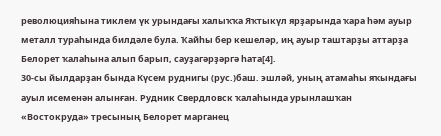революцияһына тиклем үк урындағы халыҡҡа Яҡтыкүл ярҙарында ҡара һәм ауыр металл тураһында билдәле була. Ҡайһы бер кешеләр, иң ауыр таштарҙы аттарҙа Белорет ҡалаһына алып барып, сауҙагәрҙәргә һата[4].
30-сы йылдарҙан бында Күсем руднигы (рус.)баш. эшләй, уның атамаһы яҡындағы ауыл исеменән алынған. Рудник Свердловск ҡалаһында урынлашҡан «Востокруда» тресының Белорет марганец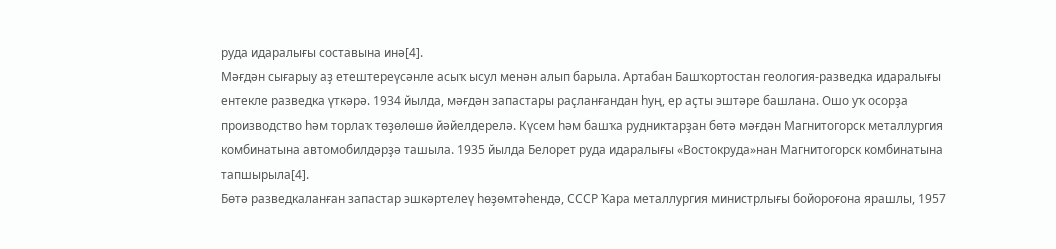руда идаралығы составына инә[4].
Мәғдән сығарыу аҙ етештереүсәнле асыҡ ысул менән алып барыла. Артабан Башҡортостан геология-разведка идаралығы ентекле разведка үткәрә. 1934 йылда, мәғдән запастары раҫланғандан һуң, ер аҫты эштәре башлана. Ошо уҡ осорҙа производство һәм торлаҡ төҙөлөшө йәйелдерелә. Күсем һәм башҡа рудниктарҙан бөтә мәғдән Магнитогорск металлургия комбинатына автомобилдәрҙә ташыла. 1935 йылда Белорет руда идаралығы «Востокруда»нан Магнитогорск комбинатына тапшырыла[4].
Бөтә разведкаланған запастар эшкәртелеү һөҙөмтәһендә, СССР Ҡара металлургия министрлығы бойороғона ярашлы, 1957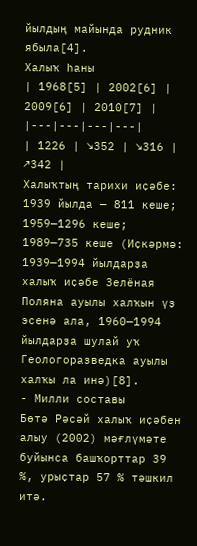йылдың майында рудник ябыла[4].
Халыҡ һаны
| 1968[5] | 2002[6] | 2009[6] | 2010[7] |
|---|---|---|---|
| 1226 | ↘352 | ↘316 | ↗342 |
Халыҡтың тарихи иҫәбе: 1939 йылда — 811 кеше; 1959—1296 кеше; 1989—735 кеше (Иҫкәрмә: 1939—1994 йылдарҙа халыҡ иҫәбе Зелёная Поляна ауылы халҡын үҙ эсенә ала, 1960—1994 йылдарҙа шулай уҡ Геологоразведка ауылы халҡы ла инә)[8].
- Милли составы
Бөтә Рәсәй халыҡ иҫәбен алыу (2002) мәғлүмәте буйынса башҡорттар 39 %, урыҫтар 57 % тәшкил итә.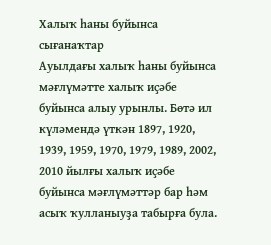Халыҡ һаны буйынса сығанаҡтар
Ауылдағы халыҡ һаны буйынса мәғлүмәтте халыҡ иҫәбе буйынса алыу урынлы. Бөтә ил күләмендә үткән 1897, 1920, 1939, 1959, 1970, 1979, 1989, 2002, 2010 йылғы халыҡ иҫәбе буйынса мәғлүмәттәр бар һәм асыҡ ҡулланыуҙа табырға була.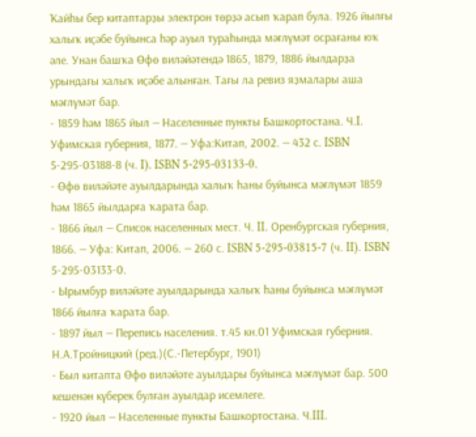Ҡайһы бер китаптарҙы электрон төрҙә асып ҡарап була. 1926 йылғы халыҡ иҫәбе буйынса һәр ауыл тураһында мәғлүмәт осрағаны юҡ әле. Унан башҡа Өфө виләйәтендә 1865, 1879, 1886 йылдарҙа урындағы халыҡ иҫәбе алынған. Тағы ла ревиз яҙмалары аша мәғлүмәт бар.
- 1859 һәм 1865 йыл — Населенные пункты Башкортостана. Ч.I. Уфимская губерния, 1877. — Уфа:Китап, 2002. — 432 с. ISBN 5-295-03188-8 (ч. I). ISBN 5-295-03133-0.
- Өфө виләйәте ауылдарында халыҡ һаны буйынса мәғлүмәт 1859 һәм 1865 йылдарға ҡарата бар.
- 1866 йыл — Список населенных мест. Ч. II. Оренбургская губерния, 1866. — Уфа: Китап, 2006. — 260 с. ISBN 5-295-03815-7 (ч. II). ISBN 5-295-03133-0.
- Ырымбур виләйәте ауылдарында халыҡ һаны буйынса мәғлүмәт 1866 йылға ҡарата бар.
- 1897 йыл — Перепись населения. т.45 кн.01 Уфимская губерния. Н.А.Тройницкий (ред.)(С.-Петербург, 1901)
- Был китапта Өфө виләйәте ауылдары буйынса мәғлүмәт бар. 500 кешенән күберек булған ауылдар исемлеге.
- 1920 йыл — Населенные пункты Башкортостана. Ч.III.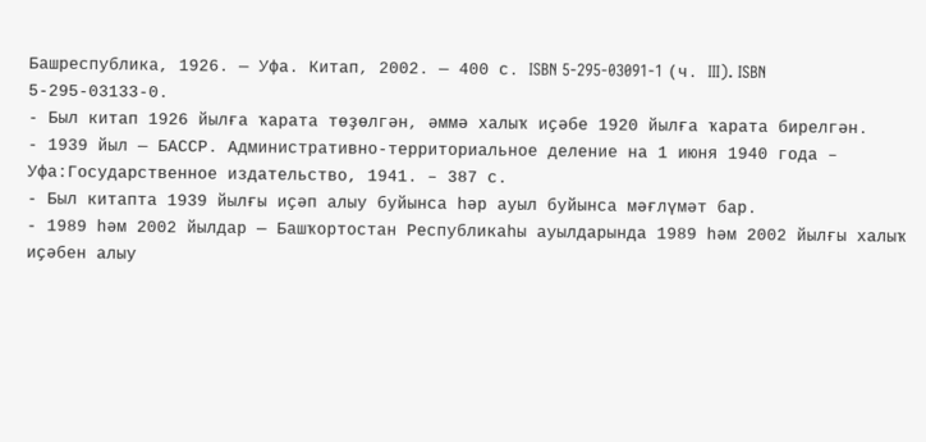Башреспублика, 1926. — Уфа. Китап, 2002. — 400 с. ISBN 5-295-03091-1 (ч. III). ISBN 5-295-03133-0.
- Был китап 1926 йылға ҡарата төҙөлгән, әммә халыҡ иҫәбе 1920 йылға ҡарата бирелгән.
- 1939 йыл — БАССР. Административно-территориальное деление на 1 июня 1940 года – Уфа:Государственное издательство, 1941. – 387 с.
- Был китапта 1939 йылғы иҫәп алыу буйынса һәр ауыл буйынса мәғлүмәт бар.
- 1989 һәм 2002 йылдар — Башҡортостан Республикаһы ауылдарында 1989 һәм 2002 йылғы халыҡ иҫәбен алыу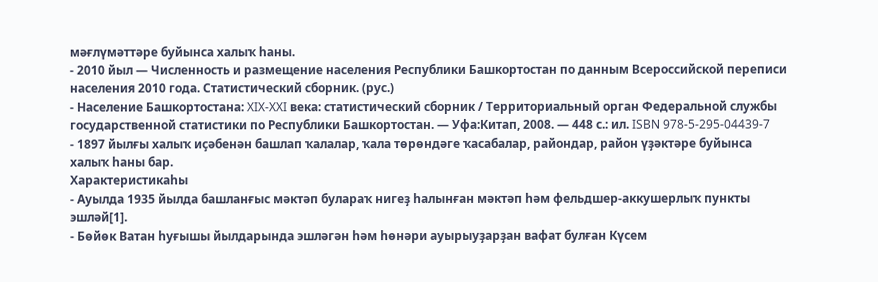мәғлүмәттәре буйынса халыҡ һаны.
- 2010 йыл — Численность и размещение населения Республики Башкортостан по данным Всероссийской переписи населения 2010 года. Статистический сборник. (рус.)
- Население Башкортостана: XIX-XXI века: статистический сборник / Территориальный орган Федеральной службы государственной статистики по Республики Башкортостан. — Уфа:Китап, 2008. — 448 с.: ил. ISBN 978-5-295-04439-7
- 1897 йылғы халыҡ иҫәбенән башлап ҡалалар, ҡала төрөндәге ҡасабалар, райондар, район үҙәктәре буйынса халыҡ һаны бар.
Характеристикаһы
- Ауылда 1935 йылда башланғыс мәктәп булараҡ нигеҙ һалынған мәктәп һәм фельдшер-аккушерлыҡ пункты эшләй[1].
- Бөйөк Ватан һуғышы йылдарында эшләгән һәм һөнәри ауырыуҙарҙан вафат булған Күсем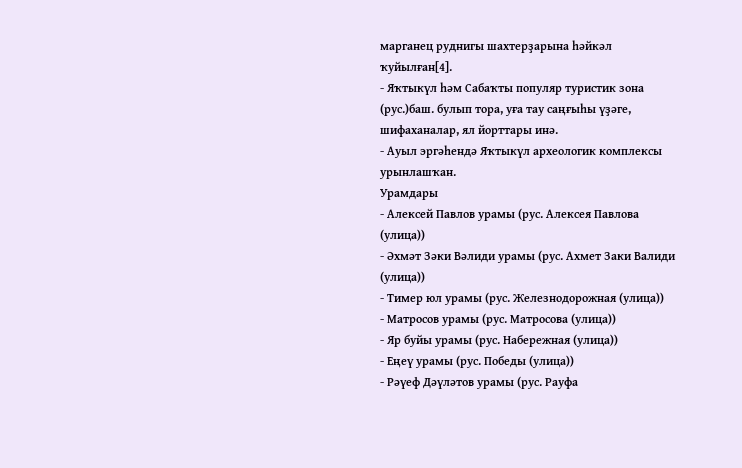марганец руднигы шахтерҙарына һәйкәл ҡуйылған[4].
- Яҡтыкүл һәм Сабаҡты популяр туристик зона (рус.)баш. булып тора, уға тау саңғыһы үҙәге, шифаханалар, ял йорттары инә.
- Ауыл эргәһендә Яҡтыкүл археологик комплексы урынлашҡан.
Урамдары
- Алексей Павлов урамы (рус. Алексея Павлова (улица))
- Әхмәт Зәки Вәлиди урамы (рус. Ахмет Заки Валиди (улица))
- Тимер юл урамы (рус. Железнодорожная (улица))
- Матросов урамы (рус. Матросова (улица))
- Яр буйы урамы (рус. Набережная (улица))
- Еңеү урамы (рус. Победы (улица))
- Рәүеф Дәүләтов урамы (рус. Рауфа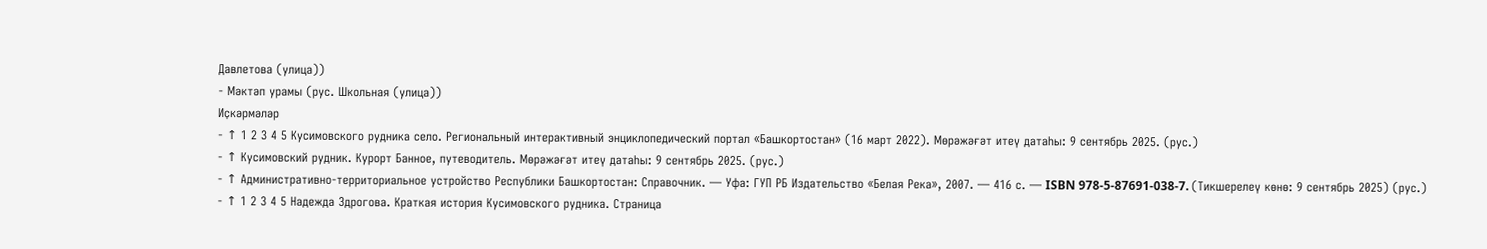Давлетова (улица))
- Мәктәп урамы (рус. Школьная (улица))
Иҫкәрмәләр
- ↑ 1 2 3 4 5 Кусимовского рудника село. Региональный интерактивный энциклопедический портал «Башкортостан» (16 март 2022). Мөрәжәғәт итеү датаһы: 9 сентябрь 2025. (рус.)
- ↑ Кусимовский рудник. Курорт Банное, путеводитель. Мөрәжәғәт итеү датаһы: 9 сентябрь 2025. (рус.)
- ↑ Административно-территориальное устройство Республики Башкортостан: Справочник. — Уфа: ГУП РБ Издательство «Белая Река», 2007. — 416 с. — ISBN 978-5-87691-038-7. (Тикшерелеү көнө: 9 сентябрь 2025) (рус.)
- ↑ 1 2 3 4 5 Надежда Здрогова. Краткая история Кусимовского рудника. Страница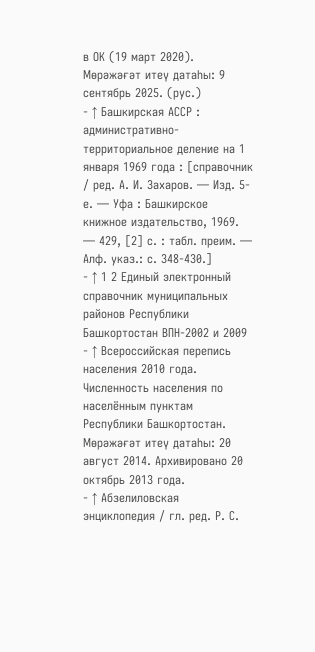в ОК (19 март 2020). Мөрәжәғәт итеү датаһы: 9 сентябрь 2025. (рус.)
- ↑ Башкирская АССР : административно-территориальное деление на 1 января 1969 года : [справочник / ред. А. И. Захаров. — Изд. 5-е. — Уфа : Башкирское книжное издательство, 1969. — 429, [2] с. : табл. преим. — Алф. указ.: с. 348-430.]
- ↑ 1 2 Единый электронный справочник муниципальных районов Республики Башкортостан ВПН-2002 и 2009
- ↑ Всероссийская перепись населения 2010 года. Численность населения по населённым пунктам Республики Башкортостан. Мөрәжәғәт итеү датаһы: 20 август 2014. Архивировано 20 октябрь 2013 года.
- ↑ Абзелиловская энциклопедия / гл. ред. Р. С.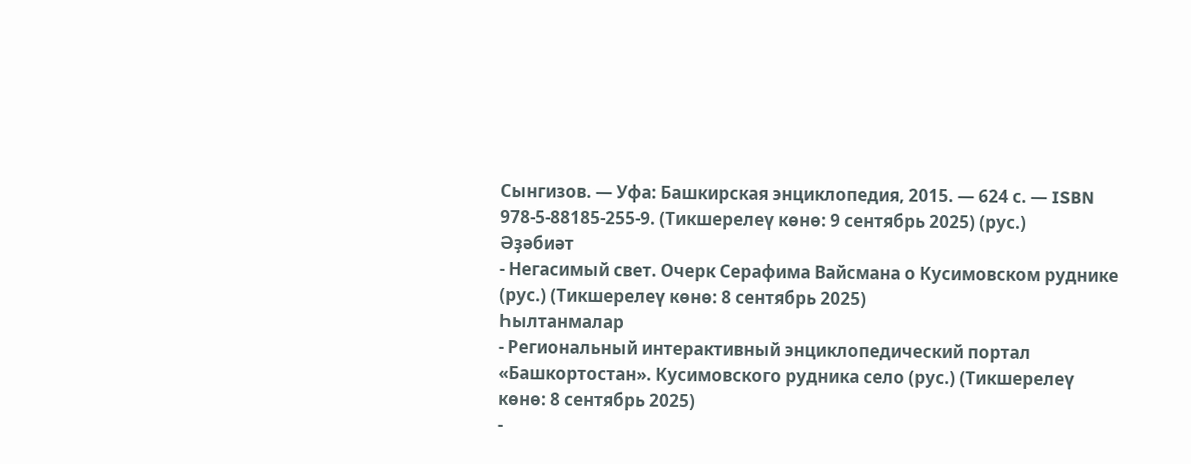Сынгизов. — Уфа: Башкирская энциклопедия, 2015. — 624 с. — ISBN 978-5-88185-255-9. (Тикшерелеү көнө: 9 сентябрь 2025) (рус.)
Әҙәбиәт
- Негасимый свет. Очерк Серафима Вайсмана о Кусимовском руднике (рус.) (Тикшерелеү көнө: 8 сентябрь 2025)
Һылтанмалар
- Региональный интерактивный энциклопедический портал «Башкортостан». Кусимовского рудника село (рус.) (Тикшерелеү көнө: 8 сентябрь 2025)
-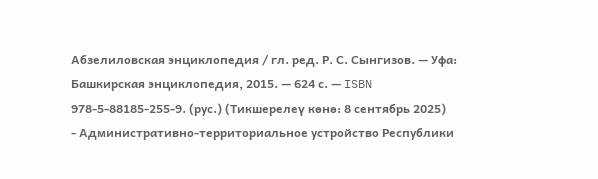Абзелиловская энциклопедия / гл. ред. Р. С. Сынгизов. — Уфа: Башкирская энциклопедия, 2015. — 624 с. — ISBN 978-5-88185-255-9. (рус.) (Тикшерелеү көнө: 8 сентябрь 2025)
- Административно-территориальное устройство Республики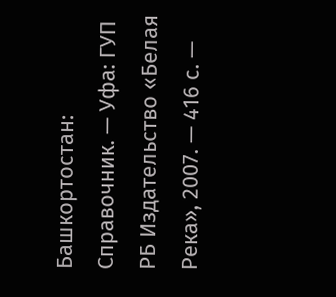Башкортостан: Справочник. — Уфа: ГУП РБ Издательство «Белая Река», 2007. — 416 с. —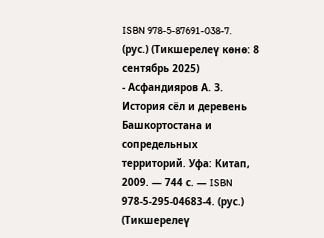ISBN 978-5-87691-038-7. (рус.) (Тикшерелеү көнө: 8 сентябрь 2025)
- Асфандияров А. З. История сёл и деревень Башкортостана и сопредельных территорий. Уфа: Китап, 2009. — 744 с. — ISBN 978-5-295-04683-4. (рус.) (Тикшерелеү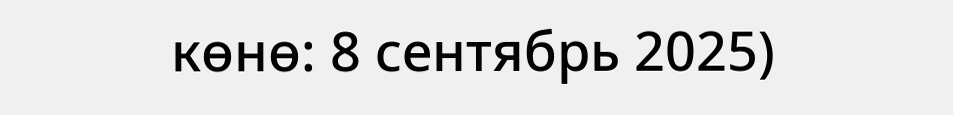көнө: 8 сентябрь 2025)